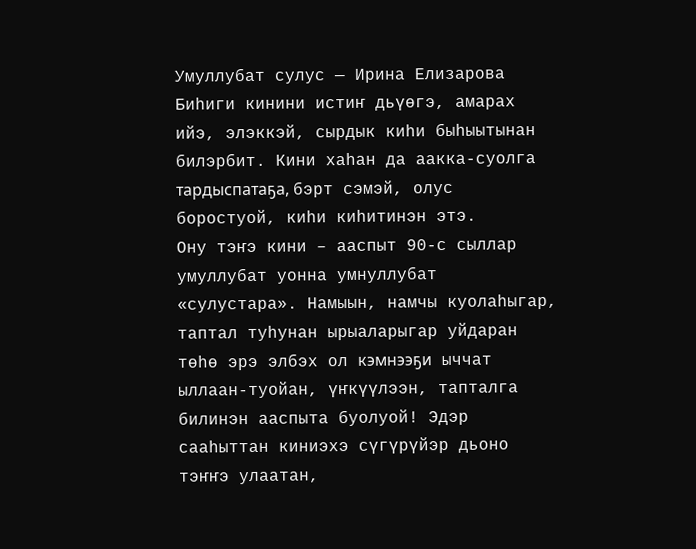Умуллубат сулус — Ирина Елизарова
Биһиги кинини истиҥ дьүөгэ, амарах ийэ, элэккэй, сырдык киһи быһыытынан билэрбит. Кини хаһан да аакка-суолга тардыспатаҕа, бэрт сэмэй, олус боростуой, киһи киһитинэн этэ.
Ону тэҥэ кини – ааспыт 90-с сыллар умуллубат уонна умнуллубат «сулустара». Намыын, намчы куолаһыгар, таптал туһунан ырыаларыгар уйдаран төһө эрэ элбэх ол кэмнээҕи ыччат ыллаан-туойан, үҥкүүлээн, тапталга билинэн ааспыта буолуой! Эдэр сааһыттан киниэхэ сүгүрүйэр дьоно тэҥҥэ улаатан,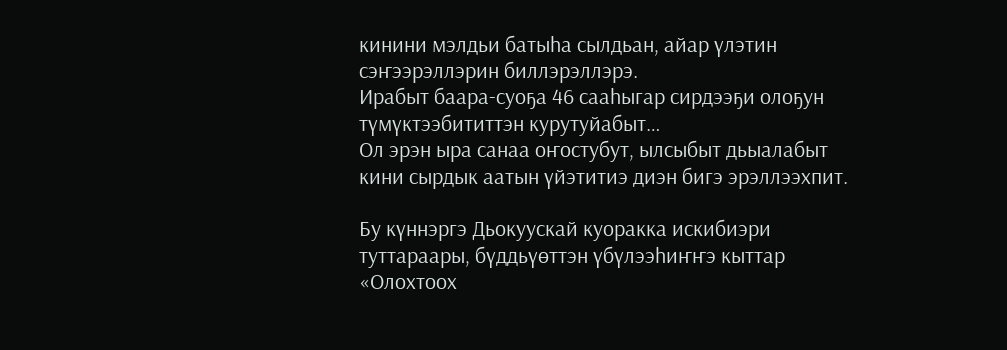кинини мэлдьи батыһа сылдьан, айар үлэтин сэҥээрэллэрин биллэрэллэрэ.
Ирабыт баара-суоҕа 46 сааһыгар сирдээҕи олоҕун түмүктээбититтэн курутуйабыт…
Ол эрэн ыра санаа оҥостубут, ылсыбыт дьыалабыт кини сырдык аатын үйэтитиэ диэн бигэ эрэллээхпит.

Бу күннэргэ Дьокуускай куоракка искибиэри туттараары, бүддьүөттэн үбүлээһиҥҥэ кыттар «Олохтоох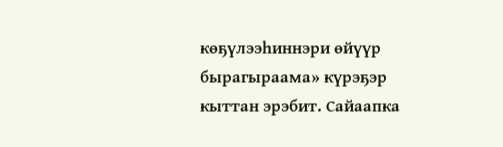көҕүлээһиннэри өйүүр бырагыраама» күрэҕэр кыттан эрэбит. Сайаапка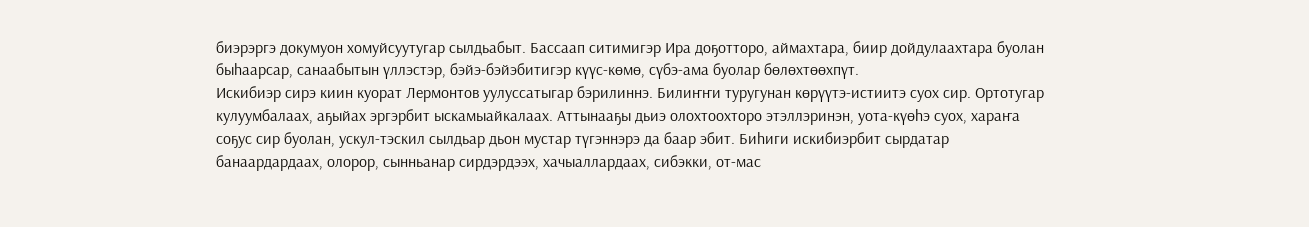биэрэргэ докумуон хомуйсуутугар сылдьабыт. Бассаап ситимигэр Ира доҕотторо, аймахтара, биир дойдулаахтара буолан быһаарсар, санаабытын үллэстэр, бэйэ-бэйэбитигэр күүс-көмө, сүбэ-ама буолар бөлөхтөөхпүт.
Искибиэр сирэ киин куорат Лермонтов уулуссатыгар бэрилиннэ. Билиҥҥи туругунан көрүүтэ-истиитэ суох сир. Ортотугар кулуумбалаах, аҕыйах эргэрбит ыскамыайкалаах. Аттынааҕы дьиэ олохтоохторо этэллэринэн, уота-күөһэ суох, хараҥа соҕус сир буолан, ускул-тэскил сылдьар дьон мустар түгэннэрэ да баар эбит. Биһиги искибиэрбит сырдатар банаардардаах, олорор, сынньанар сирдэрдээх, хачыаллардаах, сибэкки, от-мас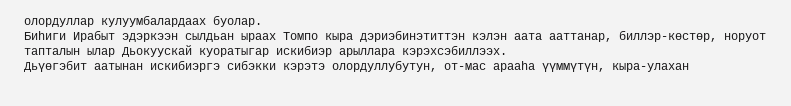олордуллар кулуумбалардаах буолар.
Биһиги Ирабыт эдэркээн сылдьан ыраах Томпо кыра дэриэбинэтиттэн кэлэн аата ааттанар, биллэр-көстөр, норуот тапталын ылар Дьокуускай куоратыгар искибиэр арыллара кэрэхсэбиллээх.
Дьүөгэбит аатынан искибиэргэ сибэкки кэрэтэ олордуллубутун, от-мас арааһа үүммүтүн, кыра-улахан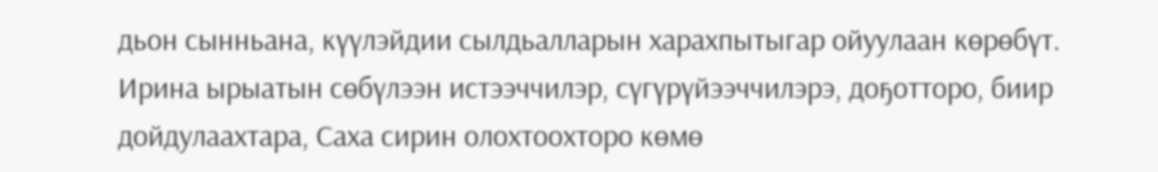дьон сынньана, күүлэйдии сылдьалларын харахпытыгар ойуулаан көрөбүт.
Ирина ырыатын сөбүлээн истээччилэр, сүгүрүйээччилэрэ, доҕотторо, биир дойдулаахтара, Саха сирин олохтоохторо көмө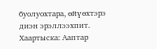буолуохтара, өйүөхтэрэ диэн эрэллээхпит.
Хаартыска: Ааптар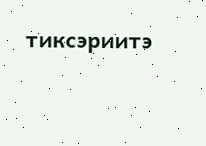тиксэриитэ